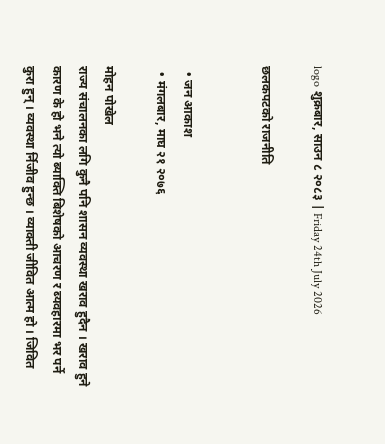logo शुक्रबार, साउन ८ २०८३ | Friday 24th July 2026

छलकपटको राजनीति


  • जन आकाश
  • मंगलबार, माघ २१ २०७६

मोहन पोखेल
राज्य संचालनका लगि कुनै पनि शासन व्यवस्था खराव हुदैन । खराव हुने कारण के हो भने त्यो ब्याक्ति बिशेषको आचरण र ब्यवहारमा भर पर्ने कुरा हुन् । व्यवस्था र्निजीव हुन्छ । व्याक्ती जीवित आत्म हो । जिवित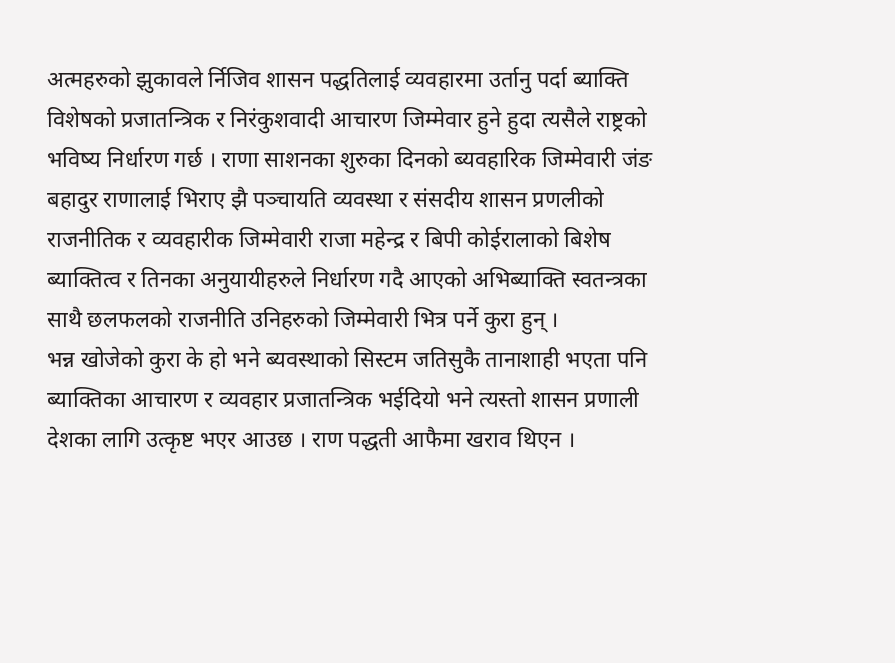अत्महरुको झुकावले र्निजिव शासन पद्धतिलाई व्यवहारमा उर्तानु पर्दा ब्याक्ति विशेषको प्रजातन्त्रिक र निरंकुशवादी आचारण जिम्मेवार हुने हुदा त्यसैले राष्ट्रको भविष्य निर्धारण गर्छ । राणा साशनका शुरुका दिनको ब्यवहारिक जिम्मेवारी जंङ बहादुर राणालाई भिराए झै पञ्चायति व्यवस्था र संसदीय शासन प्रणलीको राजनीतिक र व्यवहारीक जिम्मेवारी राजा महेन्द्र र बिपी कोईरालाको बिशेष ब्याक्तित्व र तिनका अनुयायीहरुले निर्धारण गदै आएको अभिब्याक्ति स्वतन्त्रका साथै छलफलको राजनीति उनिहरुको जिम्मेवारी भित्र पर्ने कुरा हुन् ।
भन्न खोजेको कुरा के हो भने ब्यवस्थाको सिस्टम जतिसुकै तानाशाही भएता पनि ब्याक्तिका आचारण र व्यवहार प्रजातन्त्रिक भईदियो भने त्यस्तो शासन प्रणाली देशका लागि उत्कृष्ट भएर आउछ । राण पद्धती आफैमा खराव थिएन ।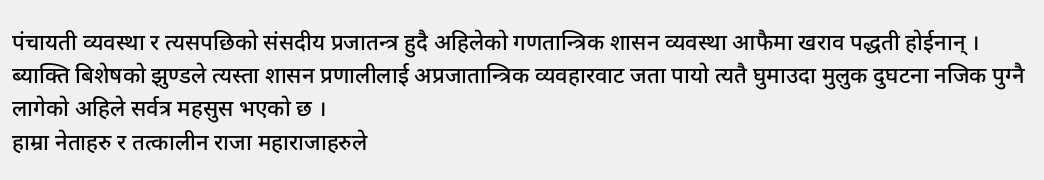पंचायती व्यवस्था र त्यसपछिको संसदीय प्रजातन्त्र हुदै अहिलेको गणतान्त्रिक शासन व्यवस्था आफैमा खराव पद्धती होईनान् । ब्याक्ति बिशेषको झुण्डले त्यस्ता शासन प्रणालीलाई अप्रजातान्त्रिक व्यवहारवाट जता पायो त्यतै घुमाउदा मुलुक दुघटना नजिक पुग्नै लागेको अहिले सर्वत्र महसुस भएको छ ।
हाम्रा नेताहरु र तत्कालीन राजा महाराजाहरुले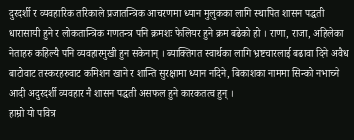दुरदर्शी र व्यवहारिक तरिकाले प्रजातन्त्रिक आचरणमा ध्यान मुलुकका लागि स्थापित शासन पद्धती धारासायी हुने र लोकतान्त्रिक गणतन्त्र पनि क्रमशः फेलियर हुने क्रम बढेको हो । राणा, राजा, अहिलेका नेताहरु कहिल्यै पनि व्यवहारमुखी हुन सकेनान् । ब्याक्तिगत स्वार्थका लागि भ्रष्टचारलाई बढावा दिने अवैध बाटोवाट तस्करहरुवाट कमिशन खाने र शान्ति सुरक्षामा ध्यान नदिने, बिकाशका नाममा सिन्को नभाच्ने आदी अदुरदर्शी व्यवहार नै शासन पद्धती असफल हुने कारकतत्व हुन् ।
हाम्रो यो पवित्र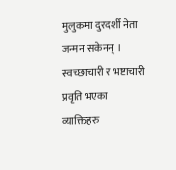मुलुकमा दुरदर्शी नेता जन्मन सकेनन् । स्वच्छाचारी र भष्टाचारी प्रवृति भएका व्याक्तिहरु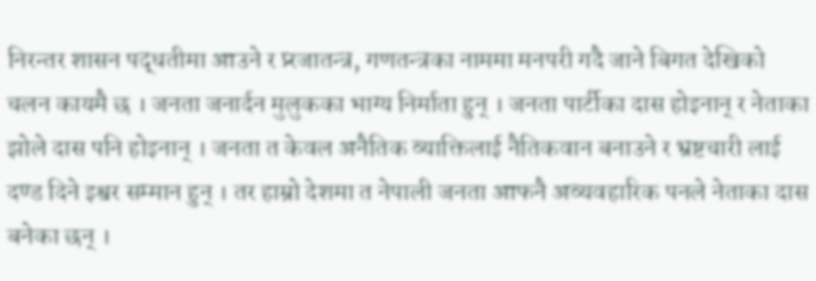निरन्तर शासन पद्धतीमा आउने र प्र्रजातन्त्र, गणतन्त्रका नाममा मनपरी गदै जाने बिगत देखिको चलन कायमै छ । जनता जनार्दन मुलुकका भाग्य निर्माता हुन् । जनता पार्टीका दास होइनान् र नेताका झोले दास पनि होइनान् । जनता त केवल अनैतिक व्याक्तिलाई नैतिकवान बनाउने र भ्रष्टचारी लाई दण्ड दिने इश्वर सम्मान हुन् । तर हाम्रो देशमा त नेपाली जनता आफनै अव्यवहारिक पनले नेताका दास बनेका छन् ।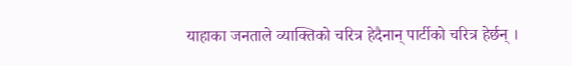याहाका जनताले व्याक्तिको चरित्र हेदैनान् पार्टीको चरित्र हेर्छन् ।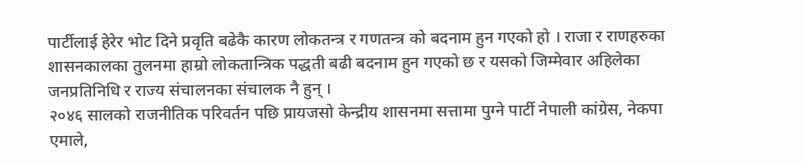पार्टीलाई हेरेर भोट दिने प्रवृति बढेकै कारण लोकतन्त्र र गणतन्त्र को बदनाम हुन गएको हो । राजा र राणहरुका शासनकालका तुलनमा हाम्रो लोकतान्त्रिक पद्धती बढी बदनाम हुन गएको छ र यसको जिम्मेवार अहिलेका जनप्रतिनिधि र राज्य संचालनका संचालक नै हुन् ।
२०४६ सालको राजनीतिक परिवर्तन पछि प्रायजसो केन्द्रीय शासनमा सत्तामा पुग्ने पार्टी नेपाली कांग्रेस, नेकपा एमाले,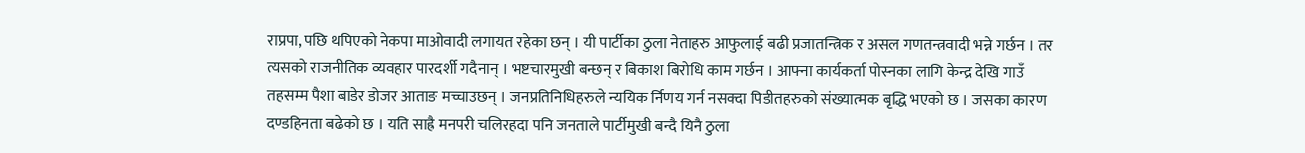राप्रपा, पछि थपिएको नेकपा माओवादी लगायत रहेका छन् । यी पार्टीका ठुला नेताहरु आफुलाई बढी प्रजातन्त्रिक र असल गणतन्त्रवादी भन्ने गर्छन । तर त्यसको राजनीतिक व्यवहार पारदर्शी गदैनान् । भष्टचारमुखी बन्छन् र बिकाश बिरोधि काम गर्छन । आफ्ना कार्यकर्ता पोस्नका लागि केन्द्र देखि गाउँ तहसम्म पैशा बाडेर डोजर आताङ मच्चाउछन् । जनप्रतिनिधिहरुले न्ययिक र्निणय गर्न नसक्दा पिडीतहरुको संख्यात्मक बृद्धि भएको छ । जसका कारण दण्डहिनता बढेको छ । यति साह्रै मनपरी चलिरहदा पनि जनताले पार्टीमुखी बन्दै यिनै ठुला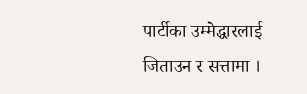पार्टीका उम्मेद्धारलाई जिताउन र सत्तामा ।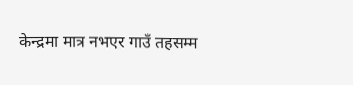केन्द्रमा मात्र नभएर गाउँ तहसम्म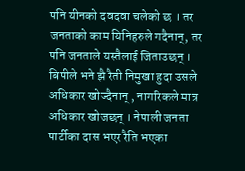पनि यीनको दवदवा चलेको छ । तर जनताको काम यिनिहरुले गदैनान्, तर पनि जनताले यस्तैलाई जिताउछन् । बिपीले भने झै रैती निमुखा हुदा उसले अधिकार खोज्दैनान् , नागरिकले मात्र अधिकार खोजछन् । नेपाली जनता पार्टीका दास भएर रैति भएका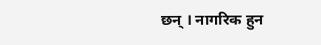छन् । नागरिक हुन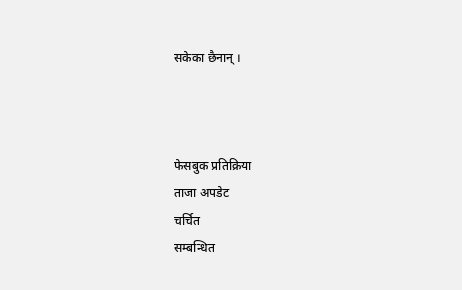सकेका छैनान् ।



फेसबुक प्रतिक्रिया
ताजा अपडेट
चर्चित
सम्बन्धित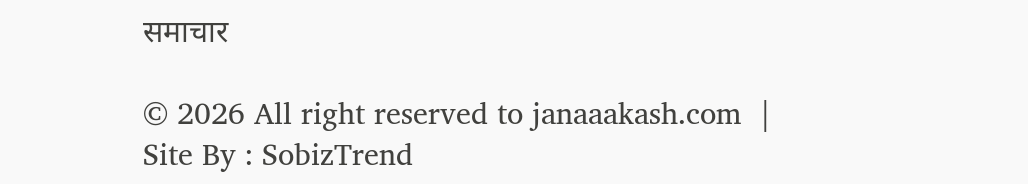समाचार

© 2026 All right reserved to janaaakash.com  | Site By : SobizTrend